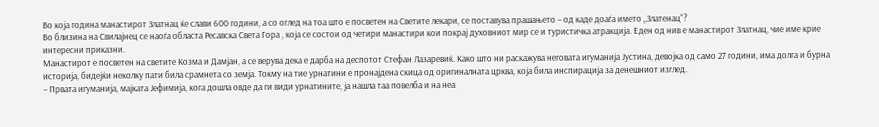Во која година манастирот Златнац ќе слави 600 години, а со оглед на тоа што е посветен на Светите лекари, се поставува прашањето – од каде доаѓа името „Златенац“?
Во близина на Свилајнец се наоѓа областа Ресавска Света Гора , која се состои од четири манастири кои покрај духовниот мир се и туристичка атракција. Еден од нив е манастирот Златнац, чие име крие интересни приказни.
Манастирот е посветен на светите Козма и Дамјан, а се верува дека е дарба на деспотот Стефан Лазаревиќ. Како што ни раскажува неговата игуманија Јустина, девојка од само 27 години, има долга и бурна историја, бидејќи неколку пати била срамнета со земја. Токму на тие урнатини е пронајдена скица од оригиналната црква, која била инспирација за денешниот изглед.
– Првата игуманија, мајката Јефимија, кога дошла овде да ги види урнатините, ја нашла таа повелба и на неа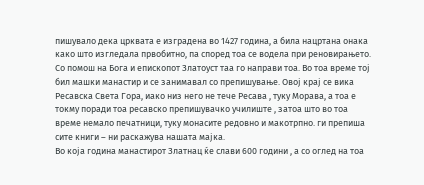пишувало дека црквата е изградена во 1427 година, а била нацртана онака како што изгледала првобитно, па според тоа се водела при реновирањето. Со помош на Бога и епископот Златоуст таа го направи тоа. Во тоа време тој бил машки манастир и се занимавал со препишување. Овој крај се вика Ресавска Света Гора, иако низ него не тече Ресава , туку Морава, а тоа е токму поради тоа ресавско препишувачко училиште , затоа што во тоа време немало печатници, туку монасите редовно и макотрпно. ги препиша сите книги – ни раскажува нашата мајка.
Во која година манастирот Златнац ќе слави 600 години , а со оглед на тоа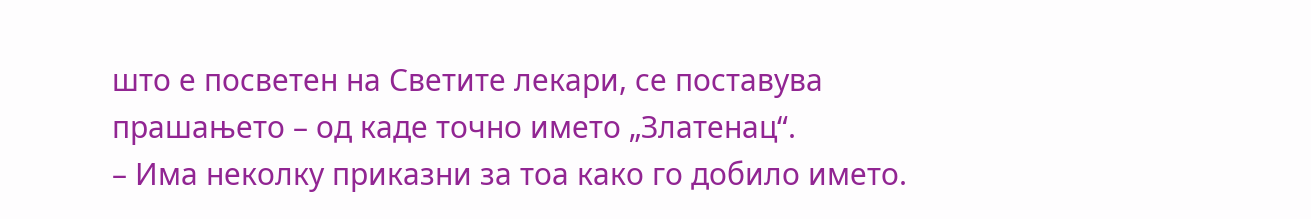што е посветен на Светите лекари, се поставува прашањето – од каде точно името „Златенац“.
– Има неколку приказни за тоа како го добило името.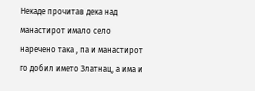Некаде прочитав дека над манастирот имало село наречено така , па и манастирот го добил името Златнац, а има и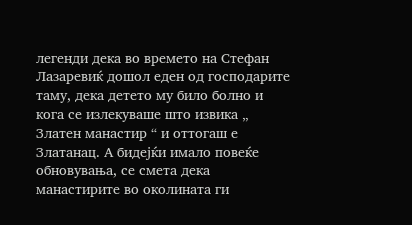легенди дека во времето на Стефан Лазаревиќ дошол еден од господарите таму, дека детето му било болно и кога се излекуваше што извика „ Златен манастир “ и оттогаш е Златанац. А бидејќи имало повеќе обновувања, се смета дека манастирите во околината ги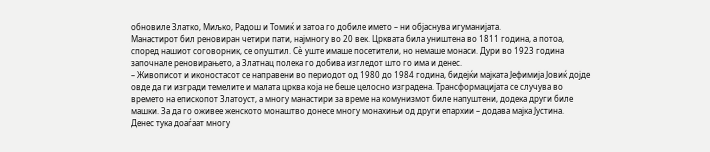обновиле Златко, Миљко, Радош и Томиќ и затоа го добиле името – ни објаснува игуманијата.
Манастирот бил реновиран четири пати, најмногу во 20 век. Црквата била уништена во 1811 година, а потоа, според нашиот соговорник, се опуштил. Сè уште имаше посетители, но немаше монаси. Дури во 1923 година започнале реновирањето, а Златнац полека го добива изгледот што го има и денес.
– Живописот и иконостасот се направени во периодот од 1980 до 1984 година, бидејќи мајката Јефимија Јовиќ дојде овде да ги изгради темелите и малата црква која не беше целосно изградена. Трансформацијата се случува во времето на епископот Златоуст, а многу манастири за време на комунизмот биле напуштени, додека други биле машки. За да го оживее женското монаштво донесе многу монахињи од други епархии – додава мајка Јустина.
Денес тука доаѓаат многу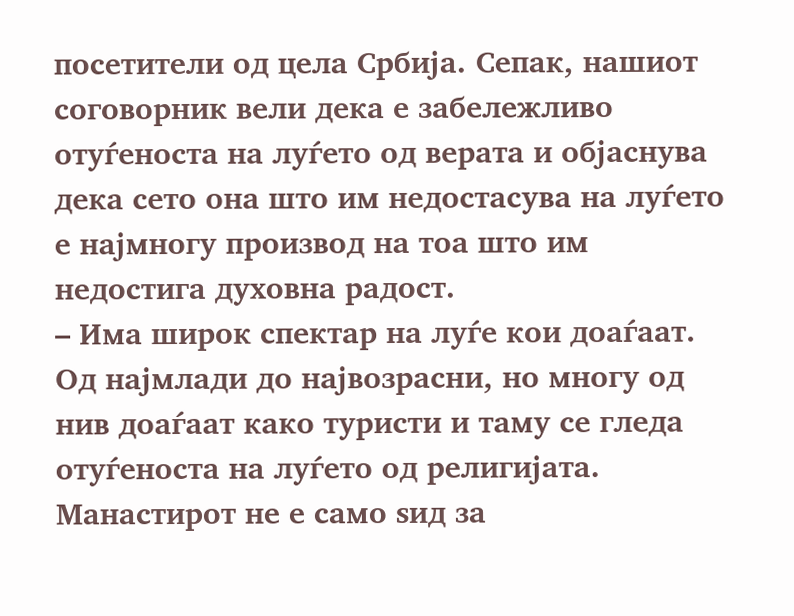посетители од цела Србија. Сепак, нашиот соговорник вели дека е забележливо отуѓеноста на луѓето од верата и објаснува дека сето она што им недостасува на луѓето е најмногу производ на тоа што им недостига духовна радост.
– Има широк спектар на луѓе кои доаѓаат. Од најмлади до највозрасни, но многу од нив доаѓаат како туристи и таму се гледа отуѓеноста на луѓето од религијата. Манастирот не е само ѕид за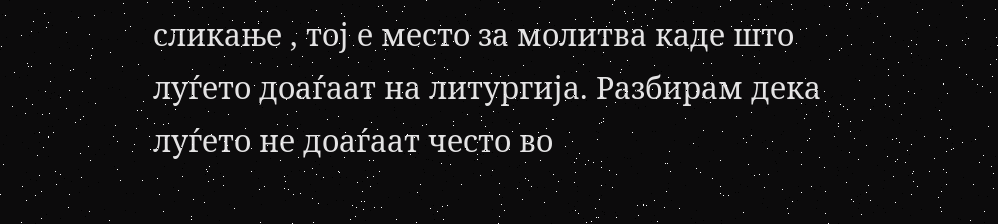сликање , тој е место за молитва каде што луѓето доаѓаат на литургија. Разбирам дека луѓето не доаѓаат често во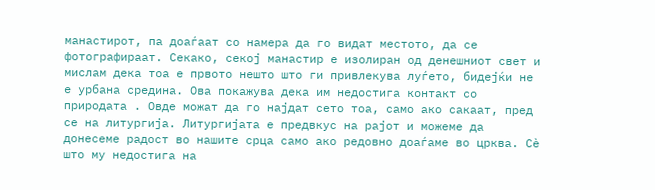манастирот, па доаѓаат со намера да го видат местото, да се фотографираат. Секако, секој манастир е изолиран од денешниот свет и мислам дека тоа е првото нешто што ги привлекува луѓето, бидејќи не е урбана средина. Ова покажува дека им недостига контакт со природата . Овде можат да го најдат сето тоа, само ако сакаат, пред се на литургија. Литургијата е предвкус на рајот и можеме да донесеме радост во нашите срца само ако редовно доаѓаме во црква. Сè што му недостига на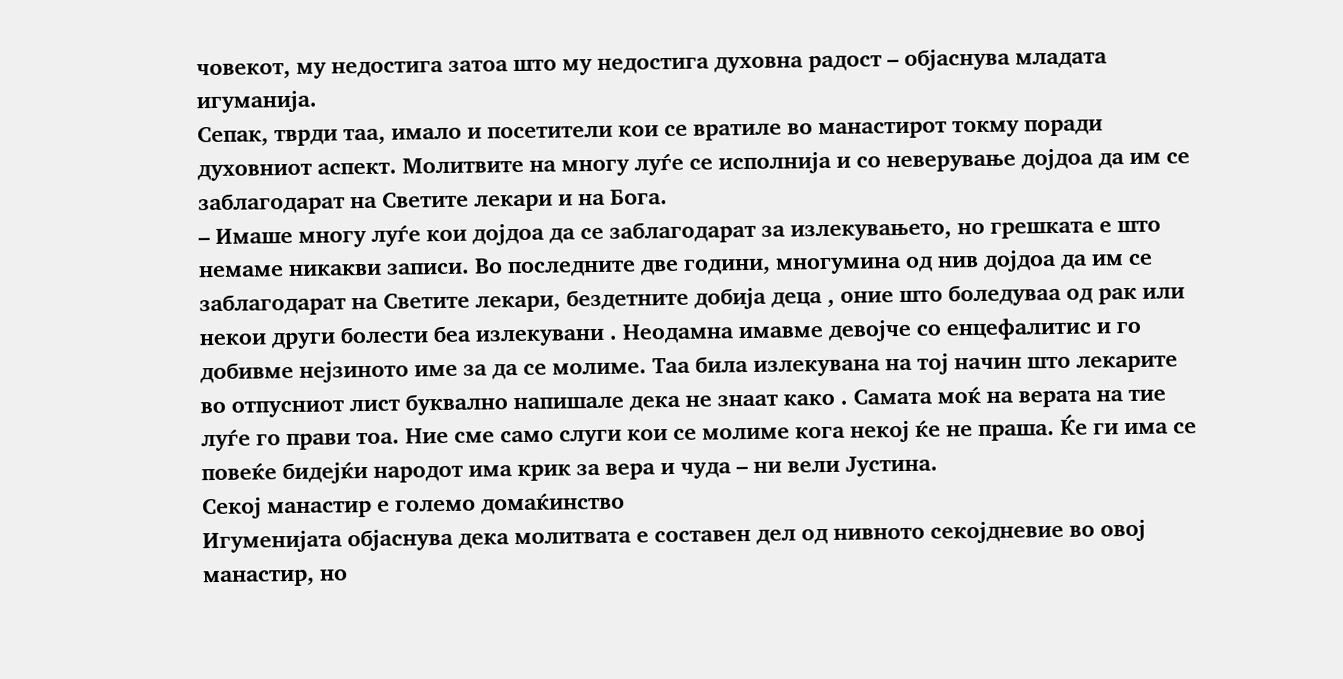човекот, му недостига затоа што му недостига духовна радост – објаснува младата игуманија.
Сепак, тврди таа, имало и посетители кои се вратиле во манастирот токму поради духовниот аспект. Молитвите на многу луѓе се исполнија и со неверување дојдоа да им се заблагодарат на Светите лекари и на Бога.
– Имаше многу луѓе кои дојдоа да се заблагодарат за излекувањето, но грешката е што немаме никакви записи. Во последните две години, многумина од нив дојдоа да им се заблагодарат на Светите лекари, бездетните добија деца , оние што боледуваа од рак или некои други болести беа излекувани . Неодамна имавме девојче со енцефалитис и го добивме нејзиното име за да се молиме. Таа била излекувана на тој начин што лекарите во отпусниот лист буквално напишале дека не знаат како . Самата моќ на верата на тие луѓе го прави тоа. Ние сме само слуги кои се молиме кога некој ќе не праша. Ќе ги има се повеќе бидејќи народот има крик за вера и чуда – ни вели Јустина.
Секој манастир е големо домаќинство
Игуменијата објаснува дека молитвата е составен дел од нивното секојдневие во овој манастир, но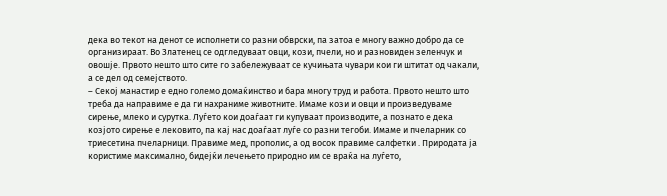дека во текот на денот се исполнети со разни обврски, па затоа е многу важно добро да се организираат. Во Златенец се одгледуваат овци, кози, пчели, но и разновиден зеленчук и овошје. Првото нешто што сите го забележуваат се кучињата чувари кои ги штитат од чакали, а се дел од семејството.
– Секој манастир е едно големо домаќинство и бара многу труд и работа. Првото нешто што треба да направиме е да ги нахраниме животните. Имаме кози и овци и произведуваме сирење, млеко и сурутка. Луѓето кои доаѓаат ги купуваат производите, а познато е дека козјото сирење е лековито, па кај нас доаѓаат луѓе со разни тегоби. Имаме и пчеларник со триесетина пчеларници. Правиме мед, прополис, а од восок правиме салфетки . Природата ја користиме максимално, бидејќи лечењето природно им се враќа на луѓето,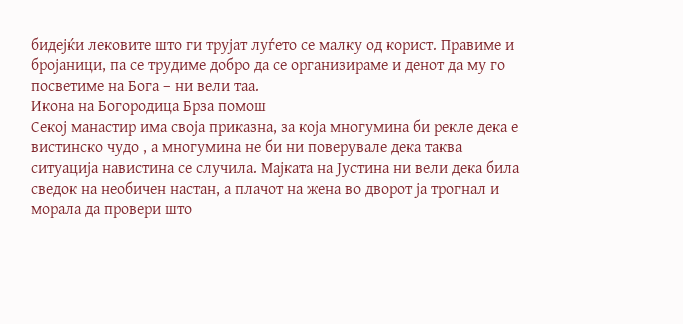бидејќи лековите што ги трујат луѓето се малку од корист. Правиме и бројаници, па се трудиме добро да се организираме и денот да му го посветиме на Бога – ни вели таа.
Икона на Богородица Брза помош
Секој манастир има своја приказна, за која многумина би рекле дека е вистинско чудо , а многумина не би ни поверувале дека таква ситуација навистина се случила. Мајката на Јустина ни вели дека била сведок на необичен настан, а плачот на жена во дворот ја трогнал и морала да провери што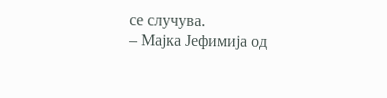се случува.
– Мајка Јефимија од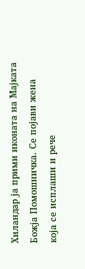Хиландар ја прими иконата на Мајката Божја Помошничка. Се појави жена која се исплаши и рече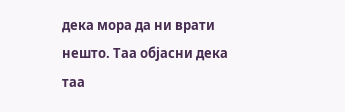дека мора да ни врати нешто. Таа објасни дека таа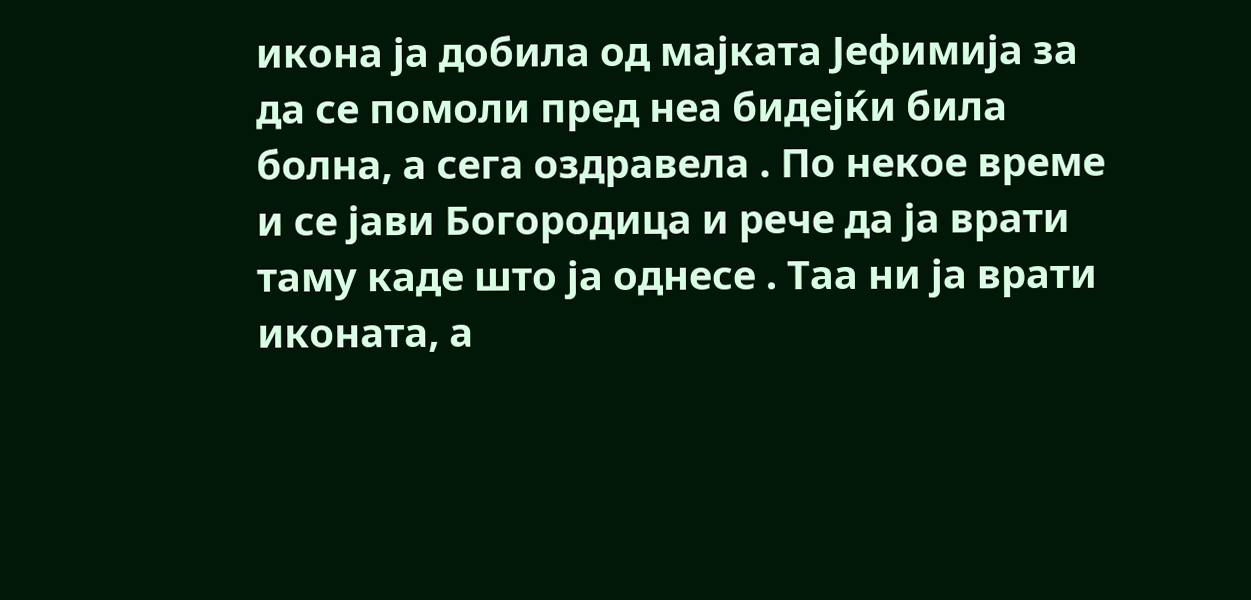икона ја добила од мајката Јефимија за да се помоли пред неа бидејќи била болна, а сега оздравела . По некое време и се јави Богородица и рече да ја врати таму каде што ја однесе . Таа ни ја врати иконата, а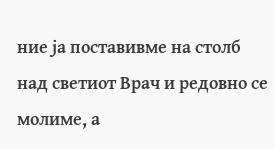ние ја поставивме на столб над светиот Врач и редовно се молиме, а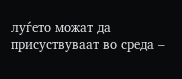луѓето можат да присуствуваат во среда –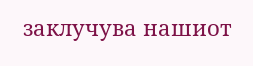заклучува нашиот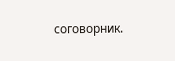соговорник.